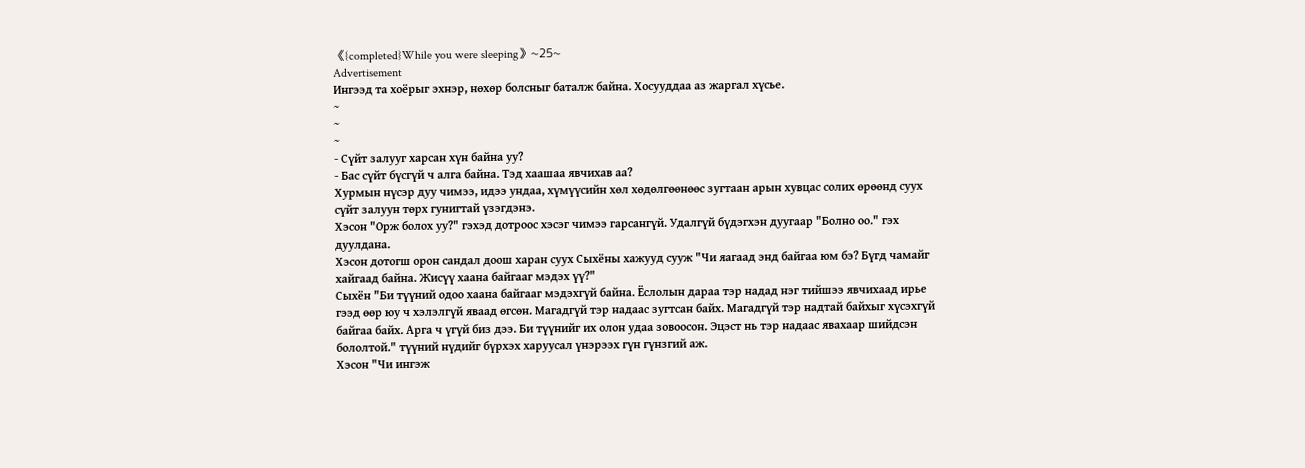《{completed}While you were sleeping》~25~
Advertisement
Ингээд та хоёрыг эхнэр, нөхөр болсныг баталж байна. Хосууддаа аз жаргал хүсье.
~
~
~
- Сүйт залууг харсан хүн байна уу?
- Бас сүйт бүсгүй ч алга байна. Тэд хаашаа явчихав аа?
Хурмын нүсэр дуу чимээ, идээ ундаа, хүмүүсийн хөл хөдөлгөөнөөс зугтаан арын хувцас солих өрөөнд суух сүйт залуун төрх гунигтай үзэгдэнэ.
Хэсон "Орж болох уу?" гэхэд дотроос хэсэг чимээ гарсангүй. Удалгүй бүдэгхэн дуугаар "Болно оо." гэх дуулдана.
Хэсон дотогш орон сандал доош харан суух Сыхёны хажууд сууж "Чи яагаад энд байгаа юм бэ? Бүгд чамайг хайгаад байна. Жисүү хаана байгааг мэдэх үү?"
Cыхён "Би түүний одоо хаана байгааг мэдэхгүй байна. Ёслолын дараа тэр надад нэг тийшээ явчихаад ирье гээд өөр юу ч хэлэлгүй яваад өгсөн. Магадгүй тэр надаас зугтсан байх. Магадгүй тэр надтай байхыг хүсэхгүй байгаа байх. Арга ч үгүй биз дээ. Би түүнийг их олон удаа зовоосон. Эцэст нь тэр надаас явахаар шийдсэн бололтой." түүний нүдийг бүрхэх харуусал үнэрээх гүн гүнзгий аж.
Хэсон "Чи ингэж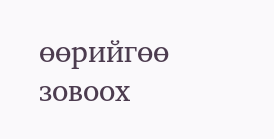өөрийгөө зовоох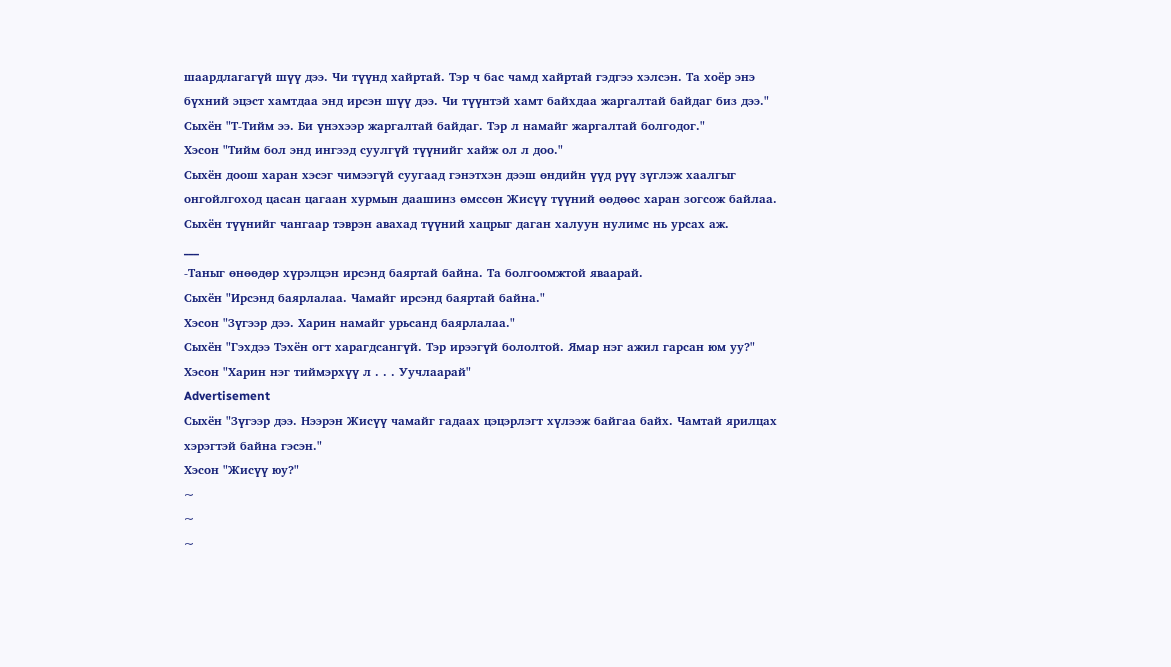шаардлагагүй шүү дээ. Чи түүнд хайртай. Тэр ч бас чамд хайртай гэдгээ хэлсэн. Та хоёр энэ бүхний эцэст хамтдаа энд ирсэн шүү дээ. Чи түүнтэй хамт байхдаа жаргалтай байдаг биз дээ."
Сыхён "Т-Тийм ээ. Би үнэхээр жаргалтай байдаг. Тэр л намайг жаргалтай болгодог."
Хэсон "Тийм бол энд ингээд суулгүй түүнийг хайж ол л доо."
Сыхён доош харан хэсэг чимээгүй суугаад гэнэтхэн дээш өндийн үүд рүү зүглэж хаалгыг онгойлгоход цасан цагаан хурмын даашинз өмссөн Жисүү түүний өөдөөс харан зогсож байлаа. Сыхён түүнийг чангаар тэврэн авахад түүний хацрыг даган халуун нулимс нь урсах аж.
___
-Таныг өнөөдөр хүрэлцэн ирсэнд баяртай байна. Та болгоомжтой яваарай.
Сыхён "Ирсэнд баярлалаа. Чамайг ирсэнд баяртай байна."
Хэсон "Зүгээр дээ. Харин намайг урьсанд баярлалаа."
Сыхён "Гэхдээ Тэхён огт харагдсангүй. Тэр ирээгүй бололтой. Ямар нэг ажил гарсан юм уу?"
Хэсон "Харин нэг тиймэрхүү л . . . Уучлаарай"
Advertisement
Сыхён "Зүгээр дээ. Нээрэн Жисүү чамайг гадаах цэцэрлэгт хүлээж байгаа байх. Чамтай ярилцах хэрэгтэй байна гэсэн."
Хэсон "Жисүү юу?"
~
~
~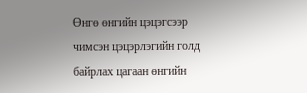Өнгө өнгийн цэцэгсээр чимсэн цэцэрлэгийн голд байрлах цагаан өнгийн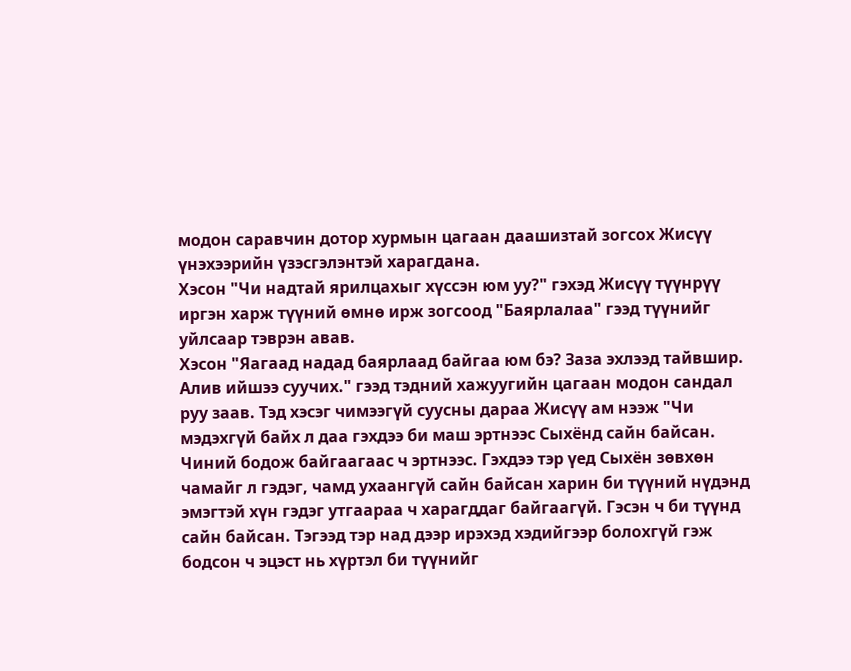модон саравчин дотор хурмын цагаан даашизтай зогсох Жисүү үнэхээрийн үзэсгэлэнтэй харагдана.
Хэсон "Чи надтай ярилцахыг хүссэн юм уу?" гэхэд Жисүү түүнрүү иргэн харж түүний өмнө ирж зогсоод "Баярлалаа" гээд түүнийг уйлсаар тэврэн авав.
Хэсон "Яагаад надад баярлаад байгаа юм бэ? Заза эхлээд тайвшир. Алив ийшээ суучих." гээд тэдний хажуугийн цагаан модон сандал руу заав. Тэд хэсэг чимээгүй суусны дараа Жисүү ам нээж "Чи мэдэхгүй байх л даа гэхдээ би маш эртнээс Сыхёнд сайн байсан. Чиний бодож байгаагаас ч эртнээс. Гэхдээ тэр үед Сыхён зөвхөн чамайг л гэдэг, чамд ухаангүй сайн байсан харин би түүний нүдэнд эмэгтэй хүн гэдэг утгаараа ч харагддаг байгаагүй. Гэсэн ч би түүнд сайн байсан. Тэгээд тэр над дээр ирэхэд хэдийгээр болохгүй гэж бодсон ч эцэст нь хүртэл би түүнийг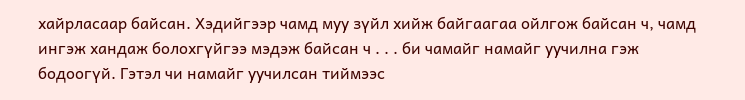хайрласаар байсан. Хэдийгээр чамд муу зүйл хийж байгаагаа ойлгож байсан ч, чамд ингэж хандаж болохгүйгээ мэдэж байсан ч . . . би чамайг намайг уучилна гэж бодоогүй. Гэтэл чи намайг уучилсан тиймээс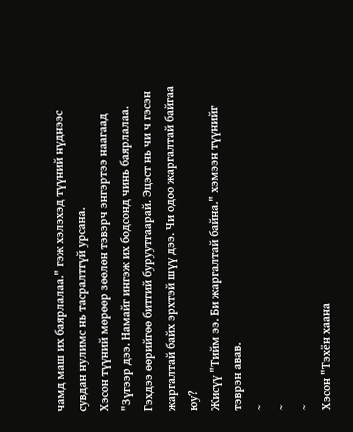чамд маш их баярлалаа." гэж хэлэхэд түүний нүднээс сувдан нулимс нь тасралтгүй урсана.
Хэсон түүний мөрөөр зөөлөн тэвэрч энгэртээ наагаад "Зүгээр дээ. Намайг ингэж их бодсонд чинь баярлалаа. Гэхдээ өөрийгөө битгий буруутгаарай. Эцэст нь чи ч гэсэн жаргалтай байх эрхтэй шүү дээ. Чи одоо жаргалтай байгаа юу?
Жисүү "Тийм ээ. Би жаргалтай байна." хэмээн түүнийг тэврэн авав.
~
~
~
Хэсон "Тэхён хаана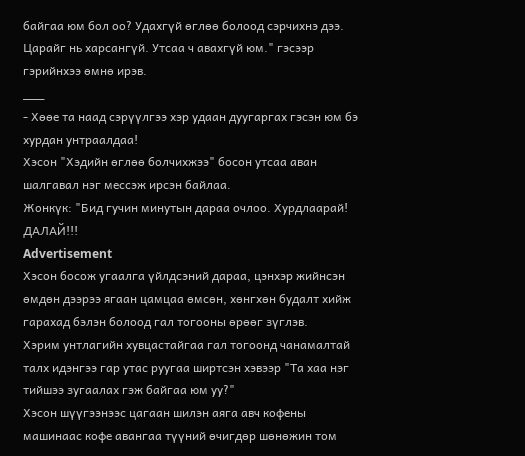байгаа юм бол оо? Удахгүй өглөө болоод сэрчихнэ дээ. Царайг нь харсангүй. Утсаа ч авахгүй юм." гэсээр гэрийнхээ өмнө ирэв.
___
- Хөөе та наад сэрүүлгээ хэр удаан дуугаргах гэсэн юм бэ хурдан унтраалдаа!
Хэсон "Хэдийн өглөө болчихжээ" босон утсаа аван шалгавал нэг мессэж ирсэн байлаа.
Жонкүк: "Бид гучин минутын дараа очлоо. Хурдлаарай! ДАЛАЙ!!!
Advertisement
Хэсон босож угаалга үйлдсэний дараа, цэнхэр жийнсэн өмдөн дээрээ ягаан цамцаа өмсөн, хөнгхөн будалт хийж гарахад бэлэн болоод гал тогооны өрөөг зүглэв.
Хэрим унтлагийн хувцастайгаа гал тогоонд чанамалтай талх идэнгээ гар утас руугаа ширтсэн хэвээр "Та хаа нэг тийшээ зугаалах гэж байгаа юм уу?"
Хэсон шүүгээнээс цагаан шилэн аяга авч кофены машинаас кофе авангаа түүний өчигдөр шөнөжин том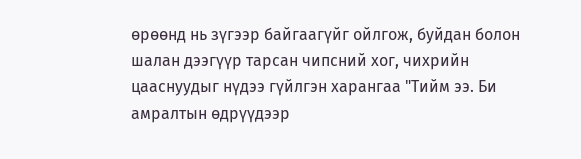өрөөнд нь зүгээр байгаагүйг ойлгож, буйдан болон шалан дээгүүр тарсан чипсний хог, чихрийн цааснуудыг нүдээ гүйлгэн харангаа "Тийм ээ. Би амралтын өдрүүдээр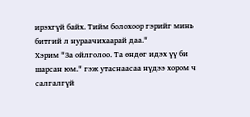ирэхгүй байх. Тийм болохоор гэрийг минь битгий л нураачихаарай даа."
Хэрим "За ойлголоо. Та өндөг идэх үү би шарсан юм." гэж утаснаасаа нүдээ хором ч салгалгүй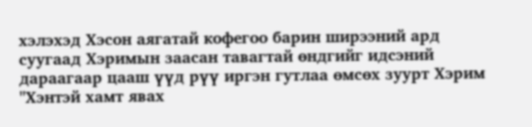хэлэхэд Хэсон аягатай кофегоо барин ширээний ард суугаад Хэримын заасан тавагтай өндгийг идсэний дараагаар цааш үүд рүү иргэн гутлаа өмсөх зуурт Хэрим "Хэнтэй хамт явах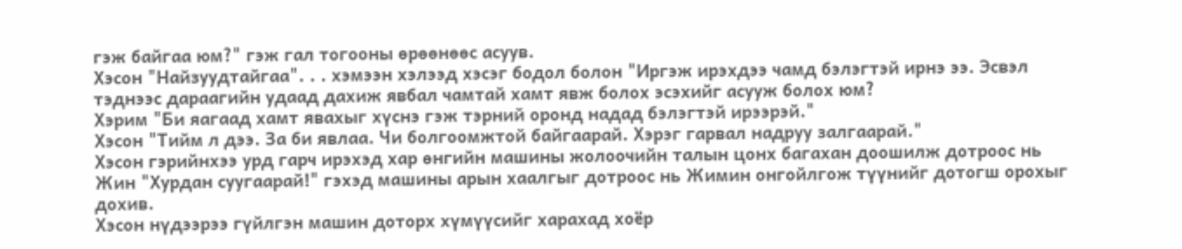гэж байгаа юм?" гэж гал тогооны өрөөнөөс асуув.
Хэсон "Найзуудтайгаа". . . хэмээн хэлээд хэсэг бодол болон "Иргэж ирэхдээ чамд бэлэгтэй ирнэ ээ. Эсвэл тэднээс дараагийн удаад дахиж явбал чамтай хамт явж болох эсэхийг асууж болох юм?
Хэрим "Би яагаад хамт явахыг хүснэ гэж тэрний оронд надад бэлэгтэй ирээрэй."
Хэсон "Тийм л дээ. За би явлаа. Чи болгоомжтой байгаарай. Хэрэг гарвал надруу залгаарай."
Хэсон гэрийнхээ урд гарч ирэхэд хар өнгийн машины жолоочийн талын цонх багахан доошилж дотроос нь Жин "Хурдан суугаарай!" гэхэд машины арын хаалгыг дотроос нь Жимин онгойлгож түүнийг дотогш орохыг дохив.
Хэсон нүдээрээ гүйлгэн машин доторх хүмүүсийг харахад хоёр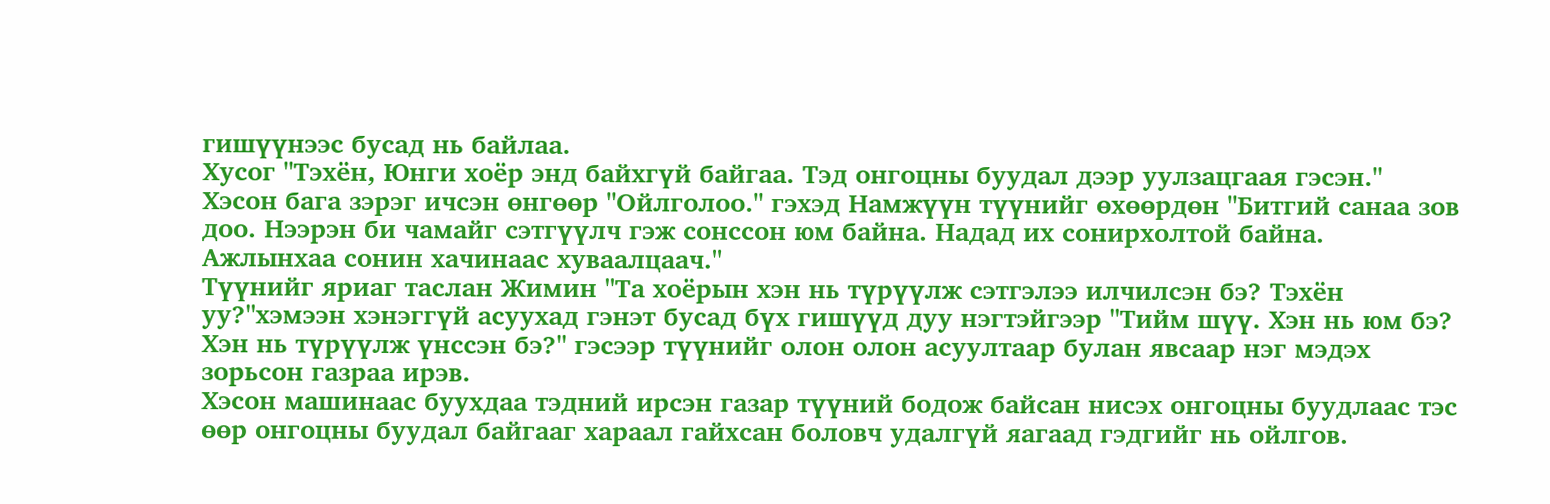гишүүнээс бусад нь байлаа.
Хусог "Тэхён, Юнги хоёр энд байхгүй байгаа. Тэд онгоцны буудал дээр уулзацгаая гэсэн."
Хэсон бага зэрэг ичсэн өнгөөр "Ойлголоо." гэхэд Намжүүн түүнийг өхөөрдөн "Битгий санаа зов доо. Нээрэн би чамайг сэтгүүлч гэж сонссон юм байна. Надад их сонирхолтой байна. Ажлынхаа сонин хачинаас хуваалцаач."
Түүнийг яриаг таслан Жимин "Та хоёрын хэн нь түрүүлж сэтгэлээ илчилсэн бэ? Тэхён уу?"хэмээн хэнэггүй асуухад гэнэт бусад бүх гишүүд дуу нэгтэйгээр "Тийм шүү. Хэн нь юм бэ? Хэн нь түрүүлж үнссэн бэ?" гэсээр түүнийг олон олон асуултаар булан явсаар нэг мэдэх зорьсон газраа ирэв.
Хэсон машинаас буухдаа тэдний ирсэн газар түүний бодож байсан нисэх онгоцны буудлаас тэс өөр онгоцны буудал байгааг хараал гайхсан боловч удалгүй яагаад гэдгийг нь ойлгов.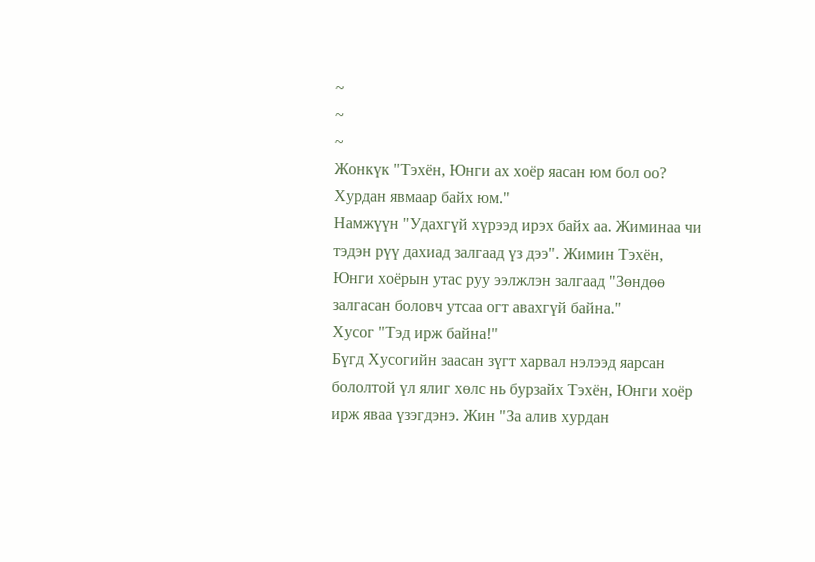~
~
~
Жонкүк "Тэхён, Юнги ах хоёр яасан юм бол оо? Хурдан явмаар байх юм."
Намжүүн "Удахгүй хүрээд ирэх байх аа. Жиминаа чи тэдэн рүү дахиад залгаад үз дээ". Жимин Тэхён, Юнги хоёрын утас руу ээлжлэн залгаад "Зөндөө залгасан боловч утсаа огт авахгүй байна."
Хусог "Тэд ирж байна!"
Бүгд Хусогийн заасан зүгт харвал нэлээд яарсан бололтой үл ялиг хөлс нь бурзайх Тэхён, Юнги хоёр ирж яваа үзэгдэнэ. Жин "За алив хурдан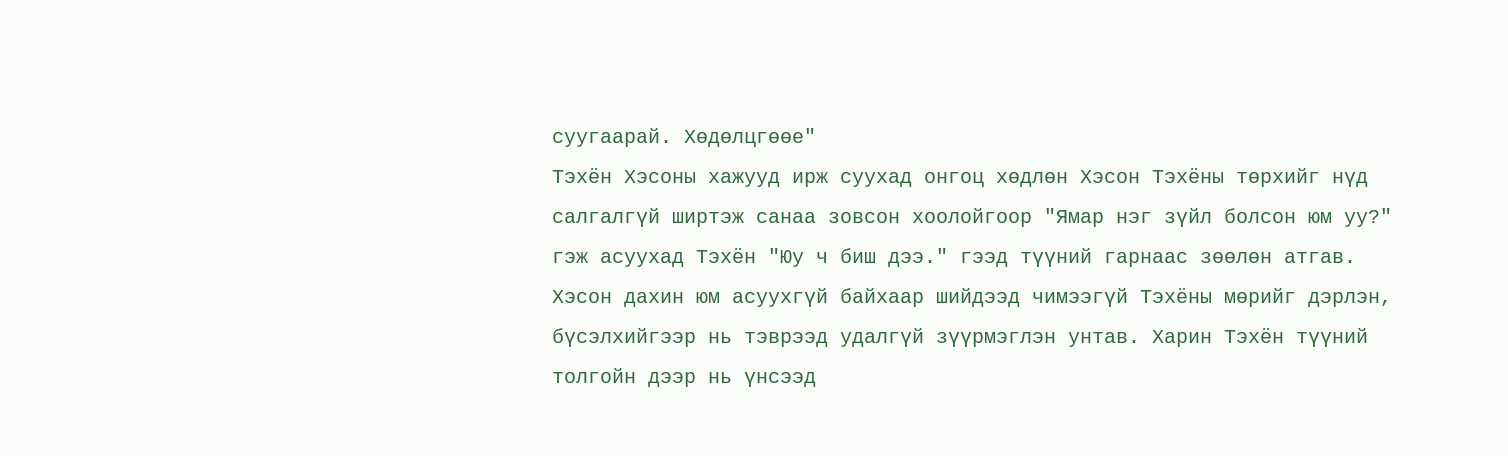суугаарай. Хөдөлцгөөе"
Тэхён Хэсоны хажууд ирж суухад онгоц хөдлөн Хэсон Тэхёны төрхийг нүд салгалгүй ширтэж санаа зовсон хоолойгоор "Ямар нэг зүйл болсон юм уу?" гэж асуухад Тэхён "Юу ч биш дээ." гээд түүний гарнаас зөөлөн атгав. Хэсон дахин юм асуухгүй байхаар шийдээд чимээгүй Тэхёны мөрийг дэрлэн, бүсэлхийгээр нь тэврээд удалгүй зүүрмэглэн унтав. Харин Тэхён түүний толгойн дээр нь үнсээд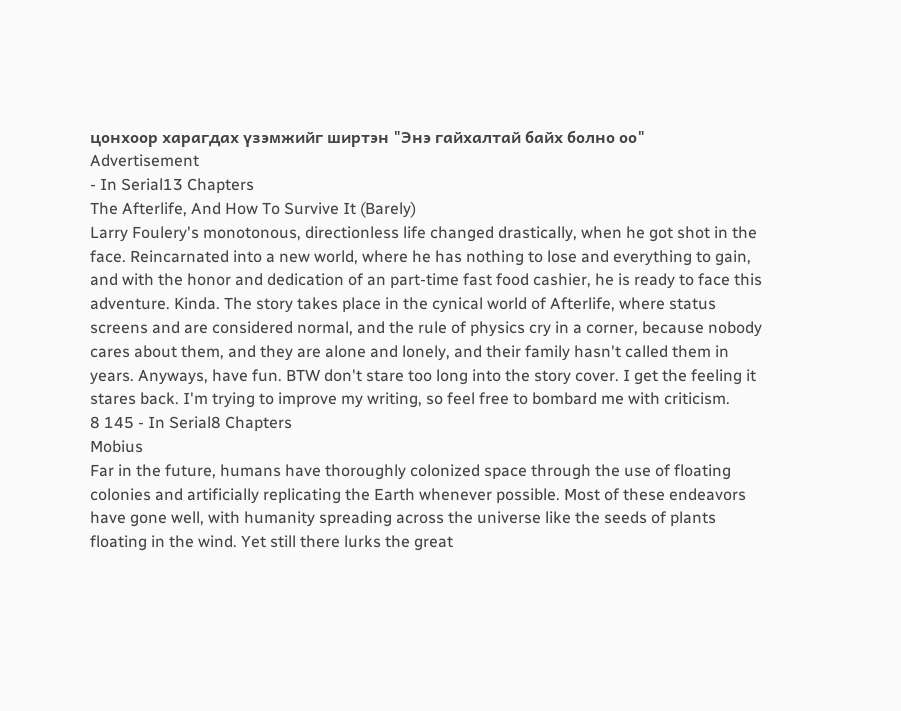цонхоор харагдах үзэмжийг ширтэн "Энэ гайхалтай байх болно оо"
Advertisement
- In Serial13 Chapters
The Afterlife, And How To Survive It (Barely)
Larry Foulery's monotonous, directionless life changed drastically, when he got shot in the face. Reincarnated into a new world, where he has nothing to lose and everything to gain, and with the honor and dedication of an part-time fast food cashier, he is ready to face this adventure. Kinda. The story takes place in the cynical world of Afterlife, where status screens and are considered normal, and the rule of physics cry in a corner, because nobody cares about them, and they are alone and lonely, and their family hasn't called them in years. Anyways, have fun. BTW don't stare too long into the story cover. I get the feeling it stares back. I'm trying to improve my writing, so feel free to bombard me with criticism.
8 145 - In Serial8 Chapters
Mobius
Far in the future, humans have thoroughly colonized space through the use of floating colonies and artificially replicating the Earth whenever possible. Most of these endeavors have gone well, with humanity spreading across the universe like the seeds of plants floating in the wind. Yet still there lurks the great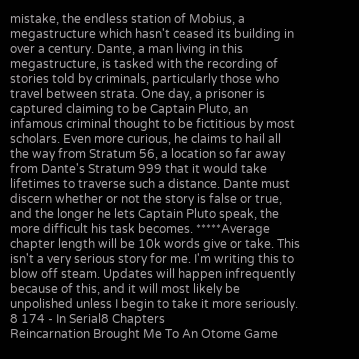mistake, the endless station of Mobius, a megastructure which hasn't ceased its building in over a century. Dante, a man living in this megastructure, is tasked with the recording of stories told by criminals, particularly those who travel between strata. One day, a prisoner is captured claiming to be Captain Pluto, an infamous criminal thought to be fictitious by most scholars. Even more curious, he claims to hail all the way from Stratum 56, a location so far away from Dante's Stratum 999 that it would take lifetimes to traverse such a distance. Dante must discern whether or not the story is false or true, and the longer he lets Captain Pluto speak, the more difficult his task becomes. *****Average chapter length will be 10k words give or take. This isn't a very serious story for me. I'm writing this to blow off steam. Updates will happen infrequently because of this, and it will most likely be unpolished unless I begin to take it more seriously.
8 174 - In Serial8 Chapters
Reincarnation Brought Me To An Otome Game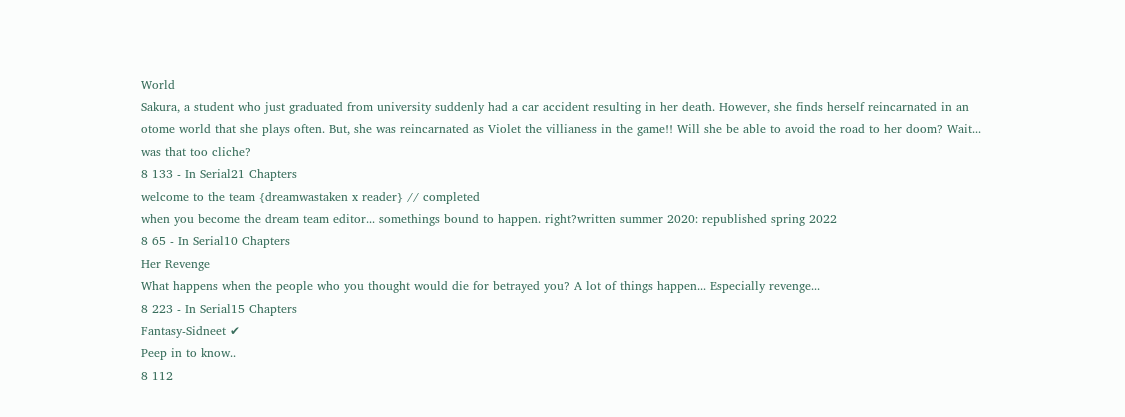World
Sakura, a student who just graduated from university suddenly had a car accident resulting in her death. However, she finds herself reincarnated in an otome world that she plays often. But, she was reincarnated as Violet the villianess in the game!! Will she be able to avoid the road to her doom? Wait... was that too cliche?
8 133 - In Serial21 Chapters
welcome to the team {dreamwastaken x reader} // completed
when you become the dream team editor... somethings bound to happen. right?written summer 2020: republished spring 2022
8 65 - In Serial10 Chapters
Her Revenge
What happens when the people who you thought would die for betrayed you? A lot of things happen... Especially revenge...
8 223 - In Serial15 Chapters
Fantasy-Sidneet ✔
Peep in to know..
8 112